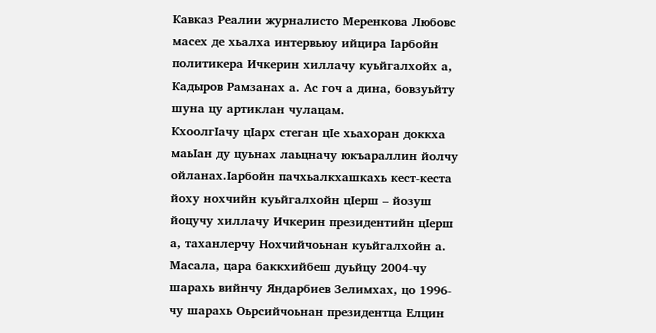Кавказ Реалии журналисто Меренкова Любовс масех де хьалха интервьюу ийцира Iарбойн политикера Ичкерин хиллачу куьйгалхойх а, Кадыров Рамзанах а. Ас гоч а дина, бовзуьйту шуна цу артиклан чулацам.
КхоолгIачу цIарх стеган цIе хьахоран доккха маьIан ду цуьнах лаьцначу юкъараллин йолчу ойланах.Iарбойн пачхьалкхашкахь кест-кеста йоху нохчийн куьйгалхойн цIерш – йозуш йоцучу хиллачу Ичкерин президентийн цIерш а, таханлерчу Нохчийчоьнан куьйгалхойн а. Масала, цара баккхийбеш дуьйцу 2004-чу шарахь вийнчу Яндарбиев Зелимхах, цо 1996-чу шарахь Оьрсийчоьнан президентца Елцин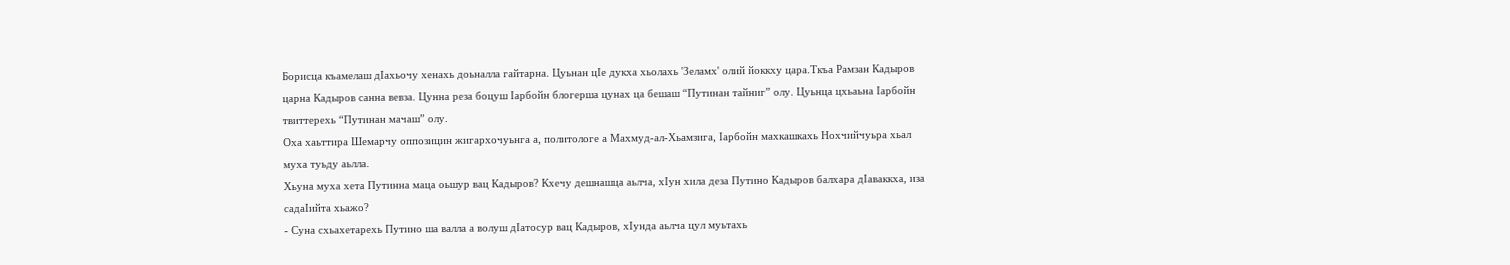Борисца къамелаш дIахьочу хенахь доьналла гайтарна. Цуьнан цIе дукха хьолахь 'Зеламх' олий йоккху цара.Ткъа Рамзан Кадыров царна Кадыров санна вевза. Цунна реза боцуш Iарбойн блогерша цунах ца бешаш “Путинан тайниг” олу. Цуьнца цхьаьна Iарбойн твиттерехь “Путинан мачаш” олу.
Оха хаьттира Шемарчу оппозицин жигархочуьнга а, политологе а Махмуд-ал-Хьамзига, Iарбойн махкашкахь Нохчийчуьра хьал муха туьду аьлла.
Хьуна муха хета Путинна маца оьшур вац Кадыров? Кхечу дешнашца аьлча, хIун хила деза Путино Кадыров балхара дIаваккха, иза садаIийта хьажо?
- Суна схьахетарехь Путино ша валла а волуш дIатосур вац Кадыров, хIунда аьлча цул муьтахь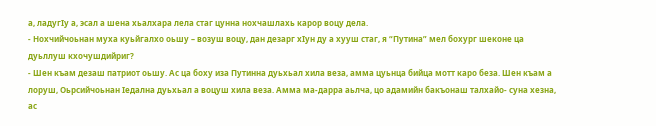а, ладугIу а, эсал а шена хьалхара лела стаг цунна нохчашлахь карор воцу дела.
- Нохчийчоьнан муха куьйгалхо оьшу – возуш воцу, дан дезарг хIун ду а хууш стаг, я “Путина” мел бохург шеконе ца дуьллуш кхочушдийриг?
- Шен къам дезаш патриот оьшу. Ас ца боху иза Путинна дуьхьал хила веза, амма цуьнца бийца мотт каро беза. Шен къам а лоруш, Оьрсийчоьнан Iедална дуьхьал а воцуш хила веза. Амма ма-дарра аьлча, цо адамийн бакъонаш талхайо- суна хезна, ас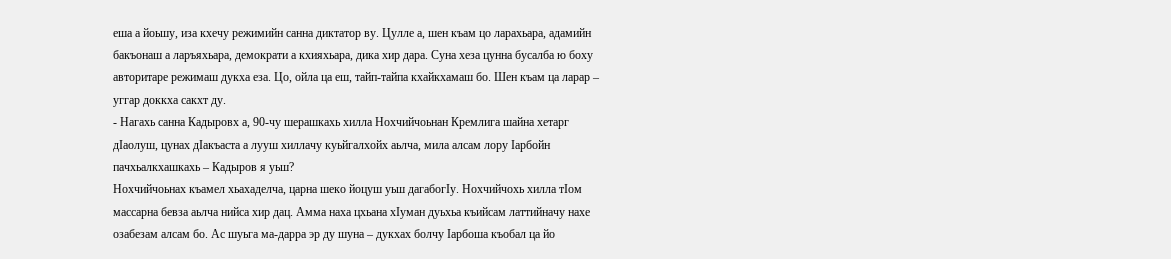еша а йоьшу, иза кхечу режимийн санна диктатор ву. Цулле а, шен къам цо ларахьара, адамийн бакъонаш а ларъяхьара, демократи а кхияхьара, дика хир дара. Суна хеза цунна бусалба ю боху авторитаре режимаш дукха еза. Цо, ойла ца еш, тайп-тайпа кхайкхамаш бо. Шен къам ца ларар – уггар доккха сакхт ду.
- Нагахь санна Кадыровх а, 90-чу шерашкахь хилла Нохчийчоьнан Кремлига шайна хетарг дIаолуш, цунах дIакъаста а лууш хиллачу куьйгалхойх аьлча, мила алсам лору Iарбойн пачхьалкхашкахь – Кадыров я уьш?
Нохчийчоьнах къамел хьахаделча, царна шеко йоцуш уьш дагабогIу. Нохчийчохь хилла тIом массарна бевза аьлча нийса хир дац. Амма наха цхьана хIуман дуьхьа къийсам латтийначу нахе озабезам алсам бо. Ас шуьга ма-дарра эр ду шуна – дукхах болчу Iарбоша къобал ца йо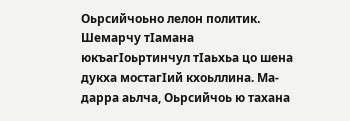Оьрсийчоьно лелон политик. Шемарчу тIамана юкъагIоьртинчул тIаьхьа цо шена дукха мостагIий кхоьллина. Ма-дарра аьлча, Оьрсийчоь ю тахана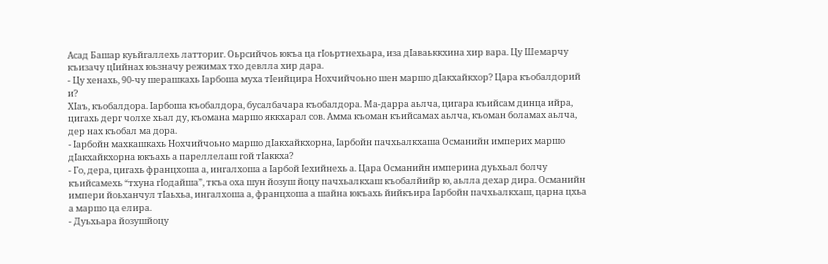Асад Башар куьйгаллехь латториг. Оьрсийчоь юкъа ца гIоьртнехьара, иза дIаваьккхина хир вара. Цу Шемарчу къизачу цIийнах юьзначу режимах тхо девлла хир дара.
- Цу хенахь, 90-чу шерашкахь Iарбоша муха тIеийцира Нохчийчоьно шен маршо дIакхайкхор? Цара къобалдорий и?
ХIаъ, къобалдора. Iарбоша къобалдора, бусалбачара къобалдора. Ма-дарра аьлча, цигара къийсам динца ийра, цигахь дерг чолхе хьал ду, къомана маршо яккхарал сов. Амма къоман къийсамах аьлча, къоман боламах аьлча, дер нах къобал ма дора.
- Iарбойн махкашкахь Нохчийчоьно маршо дIакхайкхорна, Iарбойн пачхьалкхаша Османийн империх маршо дIакхайкхорна юкъахь а пареллелаш гой тIаккха?
- Го, дера, цигахь францхоша а, ингалхоша а Iарбой Iехийнехь а. Цара Османийн империна дуьхьал болчу къийсамехь “тхуна гIодайша”, ткъа оха шун йозуш йоцу пачхьалкхаш къобалйийр ю, аьлла дехар дира. Османийн импери йоьханчул тIаьхьа, ингалхоша а, францхоша а шайна юкъахь йийкъира Iарбойн пачхьалкхаш, царна цхьа а маршо ца елира.
- Дуьхьара йозушйоцу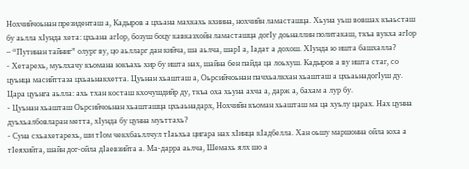Нохчийчоьнан президенташ а, Кадыров а цхьана махкахь кхиина, нохчийн ламасташца. Хьуна уьш вовшах къаьсташ бу аьлла хIунда хета: цхьана агIор, бозуш боцу кавказхойн ламасташца догIу доьналлин политакаш, ткъа вукха агIор – “Путинан тайниг” олург ву, цо аьлларг дан кийча, ша аьлча, шарI а, Iадат а дохош. ХIунда ю ишта башхалла?
- Хетарехь, муьлхачу къомана юкъахь хир бу ишта нах, шайна бен пайда ца лоьхуш. Кадыров а ву ишта стаг, со цуьнца масийттаза цхьаьнакхетта. Цуьнан хьашташ а, Оьрсийчоьнан пачхьалкхан хьашташ а цхьаьнадогIуш ду. Цара цуьнга аьлла: ахь тхан косташ кхочушдийр ду, ткъа оха хьуна ахча а, дарж а, бахам а лур бу.
- Цуьнан хьашташ Оьрсийчоьнан хьашташца цхьаьнадарх, Нохчийн къоман хьашташ ма ца хуьлу царах. Нах цунна дуьхьалбовларан метта, хIунда бу цунна муьттахь?
- Суна схьахетарехь, ши тIом чекхбаьллчул тIаьхьа цигара нах хIинца кIадбелла. Хан оьшу маршонна ойла юха а тIеяхийта, шайн дог-ойла дIаевзийта а. Ма-дарра аьлча, Шемахь ялх шо а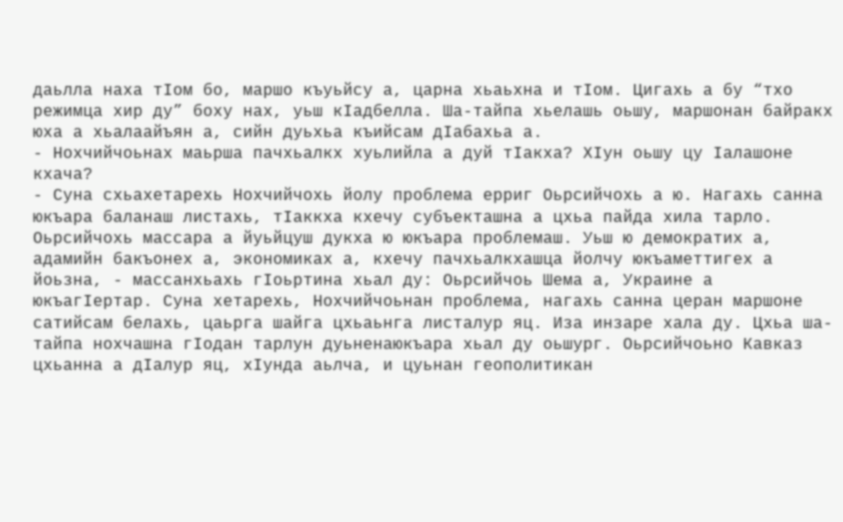даьлла наха тIом бо, маршо къуьйсу а, царна хьаьхна и тIом. Цигахь а бу “тхо режимца хир ду” боху нах, уьш кIадбелла. Ша-тайпа хьелашь оьшу, маршонан байракх юха а хьалаайъян а, сийн дуьхьа къийсам дIабахьа а.
- Нохчийчоьнах маьрша пачхьалкх хуьлийла а дуй тIакха? ХIун оьшу цу Iалашоне кхача?
- Суна схьахетарехь Нохчийчохь йолу проблема ерриг Оьрсийчохь а ю. Нагахь санна юкъара баланаш листахь, тIаккха кхечу субъекташна а цхьа пайда хила тарло. Оьрсийчохь массара а йуьйцуш дукха ю юкъара проблемаш. Уьш ю демократих а, адамийн бакъонех а, экономиках а, кхечу пачхьалкхашца йолчу юкъаметтигех а йоьзна, - массанхьахь гIоьртина хьал ду: Оьрсийчоь Шема а, Украине а юкъагIертар. Суна хетарехь, Нохчийчоьнан проблема, нагахь санна церан маршоне сатийсам белахь, цаьрга шайга цхьаьнга листалур яц. Иза инзаре хала ду. Цхьа ша-тайпа нохчашна гIодан тарлун дуьненаюкъара хьал ду оьшург. Оьрсийчоьно Кавказ цхьанна а дIалур яц, хIунда аьлча, и цуьнан геополитикан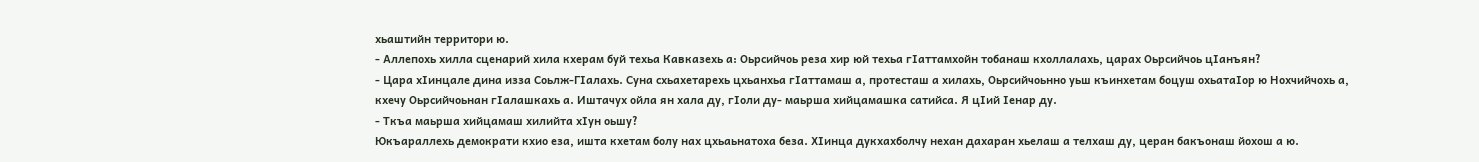хьаштийн территори ю.
- Аллепохь хилла сценарий хила кхерам буй техьа Кавказехь а: Оьрсийчоь реза хир юй техьа гIаттамхойн тобанаш кхоллалахь, царах Оьрсийчоь цIанъян?
- Цара хIинцале дина изза Соьлж-ГIалахь. Суна схьахетарехь цхьанхьа гIаттамаш а, протесташ а хилахь, Оьрсийчоьнно уьш къинхетам боцуш охьатаIор ю Нохчийчохь а, кхечу Оьрсийчоьнан гIалашкахь а. Иштачух ойла ян хала ду, гIоли ду- маьрша хийцамашка сатийса. Я цIий Iенар ду.
- Ткъа маьрша хийцамаш хилийта хIун оьшу?
Юкъараллехь демократи кхио еза, ишта кхетам болу нах цхьаьнатоха беза. ХIинца дукхахболчу нехан дахаран хьелаш а телхаш ду, церан бакъонаш йохош а ю.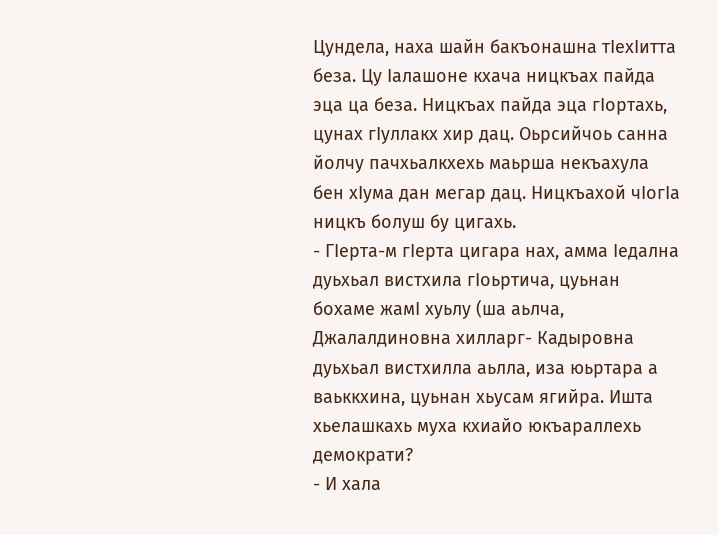Цундела, наха шайн бакъонашна тIехIитта беза. Цу Iалашоне кхача ницкъах пайда эца ца беза. Ницкъах пайда эца гIортахь, цунах гIуллакх хир дац. Оьрсийчоь санна йолчу пачхьалкхехь маьрша некъахула бен хIума дан мегар дац. Ницкъахой чIогIа ницкъ болуш бу цигахь.
- ГIерта-м гIерта цигара нах, амма Iедална дуьхьал вистхила гIоьртича, цуьнан бохаме жамI хуьлу (ша аьлча, Джалалдиновна хилларг- Кадыровна дуьхьал вистхилла аьлла, иза юьртара а ваьккхина, цуьнан хьусам ягийра. Ишта хьелашкахь муха кхиайо юкъараллехь демократи?
- И хала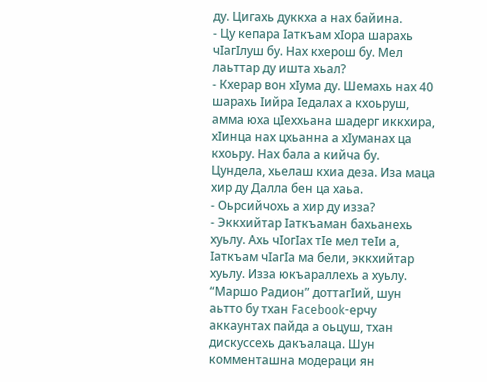ду. Цигахь дуккха а нах байина.
- Цу кепара Iаткъам хIора шарахь чIагIлуш бу. Нах кхерош бу. Мел лаьттар ду ишта хьал?
- Кхерар вон хIума ду. Шемахь нах 40 шарахь Iийра Iедалах а кхоьруш, амма юха цIеххьана шадерг иккхира, хIинца нах цхьанна а хIуманах ца кхоьру. Нах бала а кийча бу. Цундела, хьелаш кхиа деза. Иза маца хир ду Далла бен ца хаьа.
- Оьрсийчохь а хир ду изза?
- Эккхийтар Iаткъаман бахьанехь хуьлу. Ахь чIогIах тIе мел теIи а, Iаткъам чIагIа ма бели, эккхийтар хуьлу. Изза юкъараллехь а хуьлу.
“Маршо Радион” доттагIий, шун аьтто бу тхан Facebook-ерчу аккаунтах пайда а оьцуш, тхан дискуссехь дакъалаца. Шун комменташна модераци ян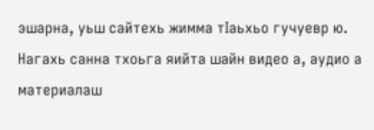эшарна, уьш сайтехь жимма тIаьхьо гучуевр ю. Нагахь санна тхоьга яийта шайн видео а, аудио а материалаш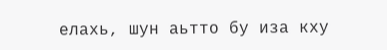елахь, шун аьтто бу иза кху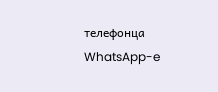телефонца WhatsApp-e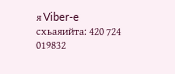я Viber-e схьаяийта: 420 724 019832